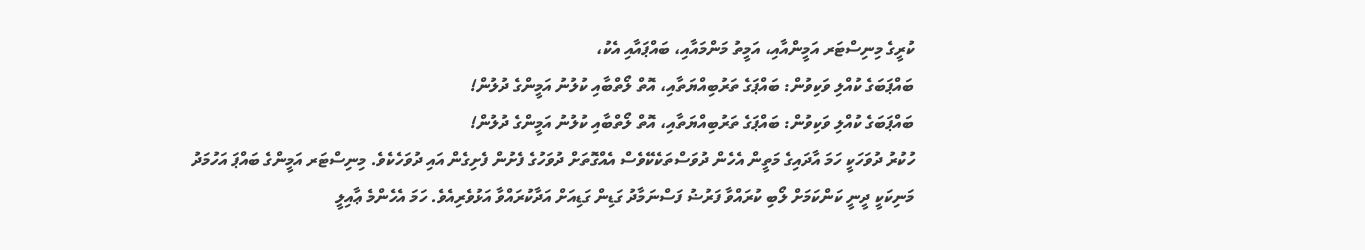ކުރީގެ މިނިސްޓަރ އަމީންއާއި، އަމީތު މަންމައާއި، ބައްޕައާއި އެކު،
ބައްޕަބަގެ ކުއްލި ވަކިވުން: ބައްޕަގެ ތަރުބިއްޔަތާއި، އޮތް ލޯތްބާއި ކުލުނު އަމީންގެ ދުލުން!
ބައްޕަބަގެ ކުއްލި ވަކިވުން: ބައްޕަގެ ތަރުބިއްޔަތާއި، އޮތް ލޯތްބާއި ކުލުނު އަމީންގެ ދުލުން!
ހުކުރު ދުވަހަކީ ހަމަ އާދައިގެ މަތީން އެހެން ދުވަސްތަކެކޭވެސް އެއްގޮތަށް ދުވަހުގެ ފެށުން ފެށިގެން އައި ދުވަހެކެވެ. މިނިސްޓަރ އަމީންގެ ބައްޕަ އަހުމަދު މަނިކަކީ ދީނީ ކަންކަމަށް ލޯބި ކުރައްވާ ފަރުޟު ފަސްނަމާދު ގަޑިން ގަޑިއަށް އަދާކުރައްވާ އަޅުވެރިއެވެ. ހަމަ އެހެންމެ ޢާއިލީ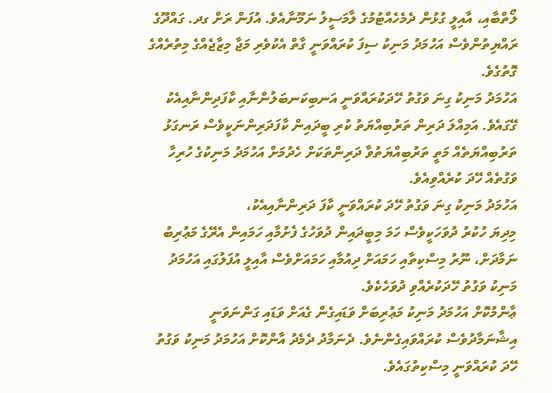ލޯތްބާއި، އާއިލީ ގުޅުން ދެމެހެއްޓުމުގެ ލާމަސީލު ނަމޫނާއެވެ. އުފަން ރަށް ގދ. ގައްދޫގެ ރައްޔިތުންވެސް އަހުމަދު މަނިކު ސިފަ ކުރައްވަނީ ގާތް އެކުވެރި މަޖާ މިޒާޖެއްގެ މިތުރެއްގެ ގޮތުގެވެ.
އަހުމަދު މަނިކު ގިނަ ވަގުތު ހޭދަކުރައްވަނީ އަނބިކަނބަލުންނާއި ކާފަދިންނާއިއެކު ގޭގައެވެ. އަމިއްލަ ދަރިން ތަރުބިއްޔަތު ކުރި ބީދައިން ކާފަދަރިންނަކީވެސް ރަނގަޅު ތަރުބިއްޔަތެއް މަތީ ތަރުބިއްޔަތުވާ ދަރިންތަކަށް ހެދުމަށް އަހުމަދު މަނިކުގެ ހުރިހާ ވަގުތެއް ހޭދަ ކުރެއްވިއެވެ.
އަހުމަދު މަނިކު ގިނަ ވަގުތު ހޭދަ ކުރައްވަނީ ކާފަ ދަރިންނާއިއެކު،
މިދިޔަ ހުކުރު ދުވަހަކީވެސް ހަމަ މިބީދައިން ދުވަހުގެ ފެށުމާއި ހަމައިން އެރޭގެ މަޢުރިބު ނަމާދަށް، ނޫރު މިސްކިތާއި ހަމައަށް ދިއުމާއި ހަމައަށްވެސް އާއިލީ އުފަލުގައި އަހުމަދު މަނިކު ވަގުތު ހޭދަކުރެއްވި ދުވަހެކެވެ.
ޢާންމުކޮށް އަހުމަދު މަނިކު މަޢުރިބަށް ވަޑައިގެން ގެއަށް ވަޑައި ގަންނަވަނީ އިޝާނަމާދުވެސް ކުރައްވައިގެންނެވެ. ދެނަމާދު ދެމެދު އާންކޮށް އަހުމަދު މަނިކު ވަގުތު ހޭދަ ކުރައްވަނީ މިސްކިތުގައެވެ.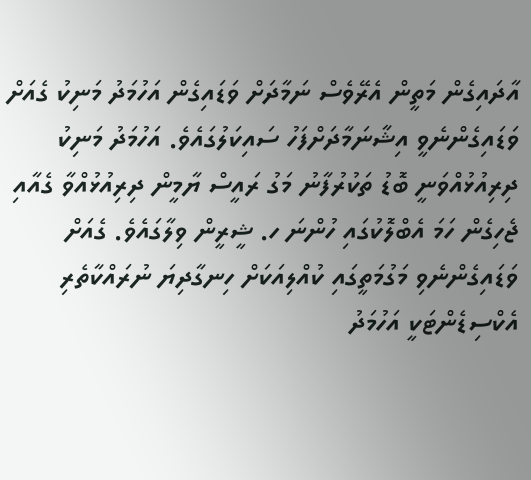އާދައިގެން މަތީން އެރޭވެސް ނަމާދަށް ވަޑައިގެން އަހުމަދު މަނިކު ގެއަށް ވަޑައިގެންނެވީ އިޝާނަމާދަށްފަހު ސައިކަލުގައެވެ. އަހުމަދު މަނިކު ދިރިއުޅުއްވަނީ ބޮޑު ތަކުރުފާނު މަގު ރައީސް ޔާމީން ދިރިއުޅުއްވާ ގެއާއި ޖެހިގެން ހަމަ އެބްލޮކުގައި ހުންނަ ހ. ޝީރީން ވިލާގައެވެ. ގެއަށް ވަޑައިގެންނެވި މަގުމަތީގައި ކުއްލިއަކަށް ހިނގާދިޔަ ނުރައްކާތެރި އެކްސިޑެންޓަކީ އަހުމަދު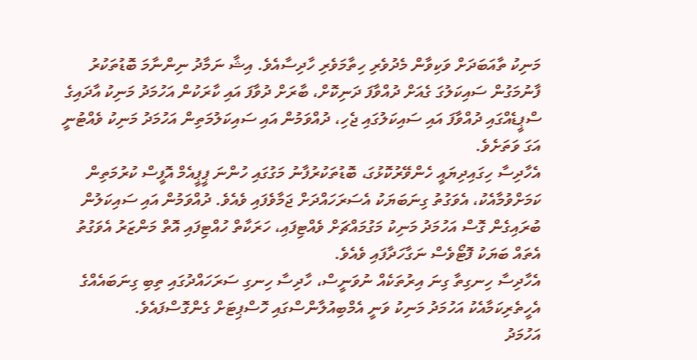މަނިކު ތާއަބަދަށް ވަކިވާން މެދުވެރި ހިތާމަވެރި ހާދިސާއެވެ. އިޝާ ނަމާދު ނިންނާމަ ބޮޑުތަކުރު ފާނުމަގުން ސައިކަލުގަ ގެއަށް ދުއްވާފަ ދަނިކޮށް، ބާރަށް ދުވާފަ އައި ކާރަކުން އަހުމަދު މަނިކު އާދައިގެ ސްޕީޑެއްގައި ދުއްވާފަ އައި ސައިކަލުގައި ޖެހި، ދުއްވަމުން އައި ސައިކަލުމަތިން އަހުމަދު މަނިކު ވެއްޓުނީ އަގަ ވަތަށެވެ.
އެހާދިސާ ހިގައިދިޔައީ ހެންވޭރުކޮޅުގަ، ބޮޑުތަކުރުފާނު މަގުގައި ހުންނަ ޕީޕީއެމް އޮފީސް ކުރުމަތިން ކަމަށްވުމާއެކު، އެވަގުތު ގިނަބަޔަކު އެސަރަހައްދަށް ޖަމާވެފައި ވެއެވެ. ދުއްވަމުން އައި ސައިކަލުން ބުރައިގެން ގޮސް އަހުމަދު މަނިކު މަގުމައްޗަށް ވެއްޓިފައި، ހަރަކާތް ހުއްޓިފައި އޮތް މަންޒަރު އެވަގުތު އެތައް ބަޔަކު ފޮޓޯވެސް ނަގާހަދާފައި ވެއެވެ.
އެހާދިސާ ހިނގިތާ ގިނަ އިރުތަކެއް ނުވަނީސް، ހާދިސާ ހިނގި ސަރަހައްދުގައި ތިބި ގިނަބައެއްގެ އެހީތެރިކަމާއެކު އަހުމަދު މަނިކު ވަނީ އެމްބިއުލާންސްގައި ހޮސްޕިޓަށް ގެންގޮސްފައެވެ.
އަހުމަދު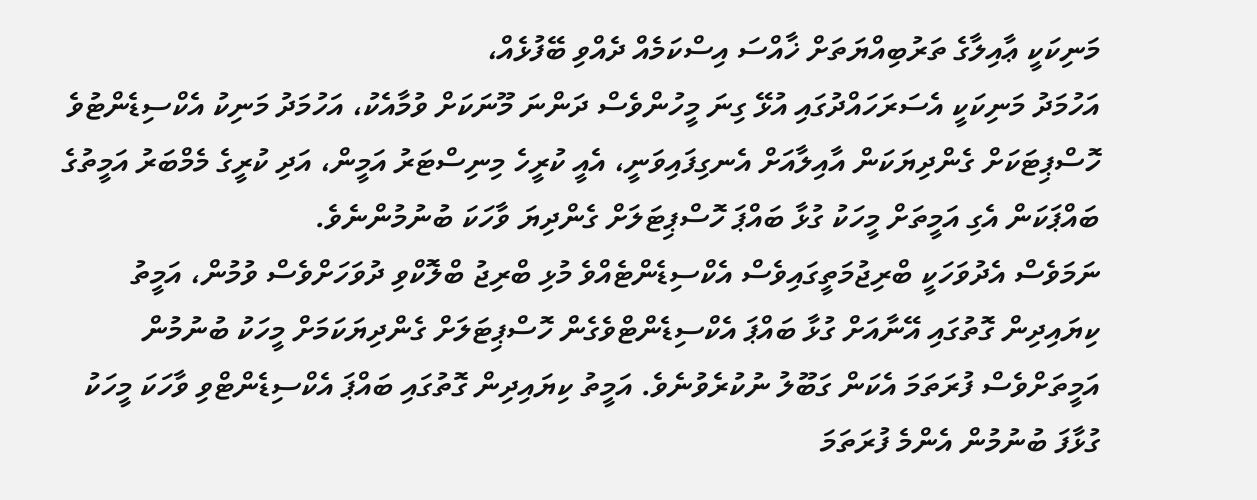މަނިކަކީ ޢާއިލާގެ ތަރުބިއްޔަތަށް ޚާއްސަ އިސްކަމެއް ދެއްވި ބޭފުޅެއް،
އަހުމަދު މަނިކަކީ އެސަރަހައްދުގައި އުޅޭ ގިނަ މީހުންވެސް ދަންނަ މޫނަކަށް ވުމާއެކު، އަހުމަދު މަނިކު އެކްސިޑެންޓުވެ ހޮސްޕިޓަކަށް ގެންދިޔަކަން އާއިލާއަށް އެނގިފައިވަނީ، އެއީ ކުރީހެ މިނިސްޓަރު އަމީން، އަދި ކުރީގެ މެމްބަރު އަމީތުގެ ބައްޕަކަން އެގި އަމީތަށް މީހަކު ގުޅާ ބައްޕަ ހޮސްޕިޓަލަށް ގެންދިޔަ ވާހަކަ ބުނުމުންނެވެ.
ނަމަވެސް އެދުވަހަކީ ބްރިޖުމަތީގައިވެސް އެކްސިޑެންޓެއްވެ މުޅި ބްރިޖު ބްލޮކްވި ދުވަހަށްވެސް ވުމުން، އަމީތު ކިޔައިދިން ގޮތުގައި އޭނާއަށް ގުޅާ ބައްޕަ އެކްސިޑެންޓްވެގެން ހޮސްޕިޓަލަށް ގެންދިޔަކަމަށް މީހަކު ބުނުމުން އަމީތަށްވެސް ފުރަތަމަ އެކަން ގަބޫލު ނުކުރެވުނެވެ. އަމީތު ކިޔައިދިން ގޮތުގައި ބައްޕަ އެކްސިޑެންޓްވި ވާހަކަ މީހަކު ގުޅާފަ ބުނުމުން އެންމެ ފުރަތަމަ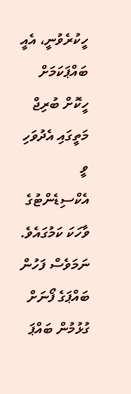ހީކުރެވުނީ، އެއީ ބައްޕަކަމަށް ހީކޮށް ބުރިޖް މަތީގައި އެދުވަހި ވީ އެކްސިޑެންޓުގެ ވާހަކަ ކަމުގައެވެ.
ނަމަވެސް ފަހުން ބައްޕަގެ ފޯނަށް ގުޅުމުން ބައްޕަ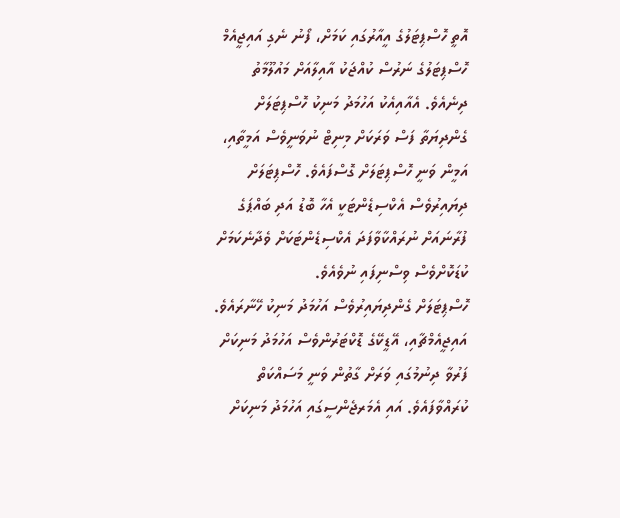އޮތީ ހޮސްޕިޓަލުގެ އީއާރުގައި ކަމަށް، ފޯނު ނެގި އައިޖީއެމް ހޮސްޕިޓަލުގެ ނަރުސް ކުއްޖަކު އާއިލާއަށް މައުލޫމާތު ދިނެއެވެ. އެއާއިއެކު އަހުމަދު މަނިކު ހޮސްޕިޓަލަށް ގެންދިޔަތާ ފަސް ވަރަކަށް މިނިޓް ނުވަނީވެސް އަމީތާއި، އަމީން ވަނީ ހޮސްޕިޓަލަށް ގޮސްފައެވެ. ހޮސްޕިޓަލަށް ދިޔައިރުވެސް އެކްސިޑެންޓަކީ އެހާ ބޮޑު އަދި ބައްޕަގެ ފުރާނައަށް ނުރައްކާވާފަދަ އެކްސިޑެންޓަކަށް ވެދާނެކަމަށް ކުޑަކޮށްވެސް ވިސްނިފައި ނުވެއެވެ.
ހޮސްޕިޓަލަށް ގެންދިޔައިރުވެސް އަހުމަދު މަނިކު ހޭނާރައެވެ. އައިޖީއެމްޗާއި، އޭޑީކޭގެ ޑޮކްޓަރުންވެސް އަހުމަދު މަނިކަށް ފަރުވާ ދިނުމުގައި ވަރަށް ގާތުން ވަނީ މަސައްކަތް ކުރައްވާފައެވެ. އައި އެމަރޖެންސީގައި އަހުމަދު މަނިކަށް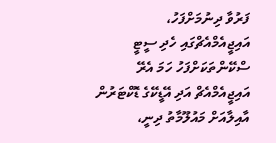ފަރުވާ ދިނުމަށްފަހު، އައިޖީއެމްއެޗްގައި ހެދި ސީޓީ ސްކޭންތަކަށްފަހު ހަމަ އެރޭ އައިޖީއެމްއެޗް އަދި އޭޑީކޭގެ ޑޮކްޓަރުން އާއިލާއަށް މައުލޫމާތު ދިނީ،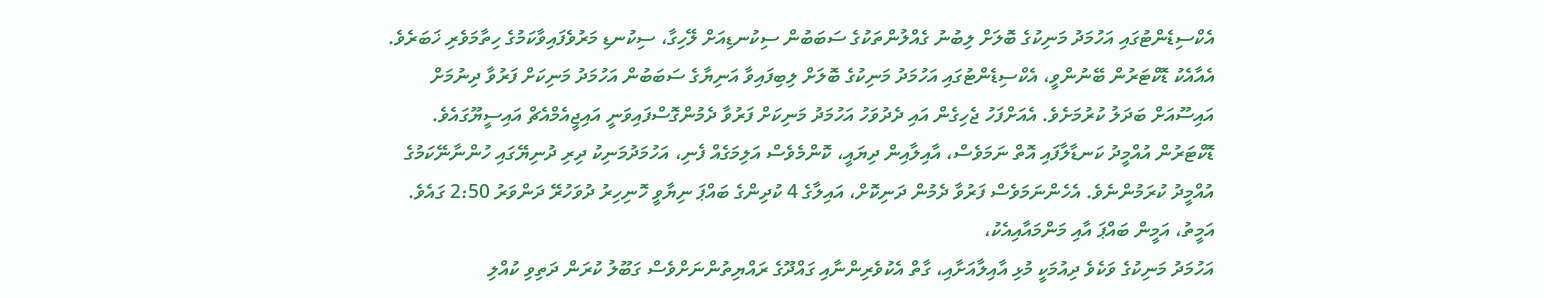އެކްސިޑެންޓުގައި އަހުމަދު މަނިކުގެ ބޮލަށް ލިބުނު ގެއްލުންތަކުގެ ސަބަބުން ސިކުނޑިއަށް ލޭހިގާ، ސިކުނޑި މަރުވެފައިވާކަމުގެ ހިތާމަވެރި ޚަބަރެވެ.
އެއާއެކު ޑޮކްޓަރުން ބޭނުންވީ، އެކްސިޑެންޓުގައި އަހުމަދު މަނިކުގެ ބޮލަށް ލިބިފައިވާ އަނިޔާގެ ސަބަބުން އަހުމަދު މަނިކަށް ފަރުވާ ދިނުމަށް އައިސޫއަށް ބަދަލު ކުރުމަށެވެ. އެއަށްފަހު ޖެހިގެން އައި ދެދުވަހު އަހުމަދު މަނިކަށް ފަރުވާ ދެމުންގޮސްފައިވަނީ އައިޖީއެމްއެޗް އައިސީޔޫގައެވެ. ޑޮކްޓަރުން އުއްމީދު ކަނޑާލާފައި އޮތް ނަމަވެސް، އާއިލާއިން ދިޔައީ، ކޮންމެވެސް އަލިމަގެއް ފެނި، އަހުމަދުމަނިކު ދިރި ދުނިޔޭގައި ހުންނާނޭކަމުގެ އުއްމީދު ކުރަމުންނެވެ. އެހެންނަމަވެސް ފަރުވާ ދެމުން ދަނިކޮށް، އައިލާގެ 4 ކުދިންގެ ބައްޕަ ނިޔާވީ ހޮނިހިރު ދުވަހުރޭ ދަންވަރު 2:50 ގައެވެ.
އަމީތު، އަމީން ބައްޕަ އާއި މަންމައާއިއެކު،
އަހުމަދު މަނިކުގެ ވަކެވެ ދިއުމަކީ މުޅި އާއިލާއަށާއި، ގާތް އެކުވެރިންނާއި ގައްދޫގެ ރައްޔިތުންނަށްވެސް ގަބޫލު ކުރަން ދަތިވި ކުއްލި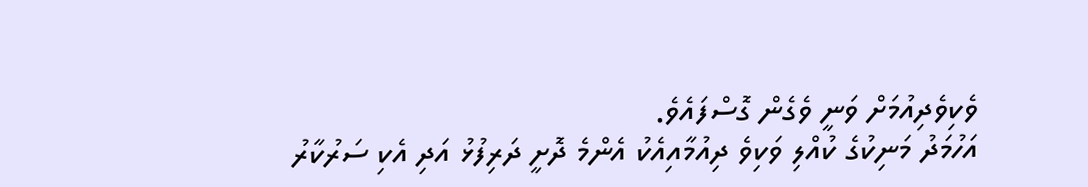ވެކިވެދިއުމަށް ވަނީ ވެގެން ގޮސްފައެވެ.
އަހުމަދު މަނިކުގެ ކުއްލި ވަކިވެ ދިއުމާއިއެކު އެންމެ ދޮށީ ދަރިފުޅު އަދި އެކި ސަރުކާރު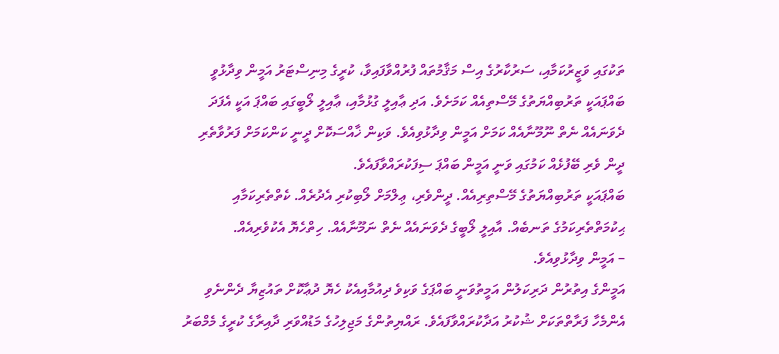ތަކުގައި ވަޒީރުކަމާއި، ސަރުކާރުގެ އިސް މަޤާމުތައް ފުރުއްވާފައިވާ، ކުރީގެ މިނިސްޓަރު އަމީން ވިދާޅުވީ ބައްޕައަކީ ތަރުބިއްޔަތުގެ މޭސްތިއެއް ކަމަށެވެ. އަދި ޢާއިލީ ގުޅުމާއި، ޢާއިލީ ލޯބީގައި ބައްޕަ އަކީ އެފަދަ ދެވަނައެއް ނެތް ނޫމޫނާއެއް ކަމަށް އަމީން ވިދާޅުވިއެވެ. ވަކިން ޚާއްސަކޮށް ދީނީ ކަންކަމަށް ފަރުވާތެރި ދީން ވެރި ބޭފުޅެއް ކަމުގައި ވަނީ އަމީން ބައްޕަ ސިފަކުރައްވާފައެވެ.
ބައްޕައަކީ ތަރުބިއްޔަތުގެ މޭސްތިރިއެއް. ދީންވެރި، ޢިލްމަށް ލޯބިކުރި އެދުރެއް. ކެތްތެރިކަމާއި ޙިކުމަތްތެރިކަމުގެ ތަނބެއް. އާއިލީ ލޯބީގެ ދެވަނައެއް ނެތް ނަމޫނާއެއް. ހިތްހެޔޮ އެކުވެރިއެއް.
– އަމީން ވިދާޅުވިއެވެ.
އަމީންގެ އިތުރުން ދަރިކަލުން އަމީތުވަނީ ބައްޕަގެ ވަކިވެ ދިއުމާއިއެކު ހެޔޮ ދުޢާކޮށް ތައުޒިޔާ ދެންނެވި އެންމެހާ ފަރާތްތަކަށް ޝުކުރު އަދާކުރައްވާފައެވެ. ރައްޔިތުންގެ މަޖިލިހުގެ މަޑުއްވަރި ދާއިރާގެ ކުރީގެ މެމްބަރު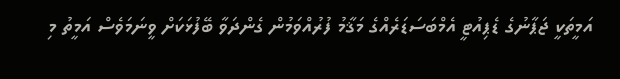އަމީތަކީ ޖަޕާނުގެ ޑެޕިއުޓީ އެމްބަސަޑަރެއްގެ މަޤާމު ފުރުއްވަމުން ގެންދަވާ ބޭފުޅަކަށް ވީނަމަވެސް އަމީތު މި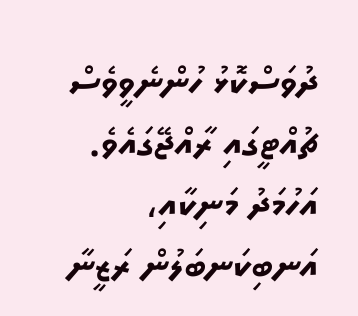ދުވަސްކޮޅު ހުންނެވީވެސް ޗުއްޓީގައި ރާއްޖޭގައެވެ.
އަހުމަދު މަނިކާއި، އަނބިކަނބަލުން ރަޒީނާ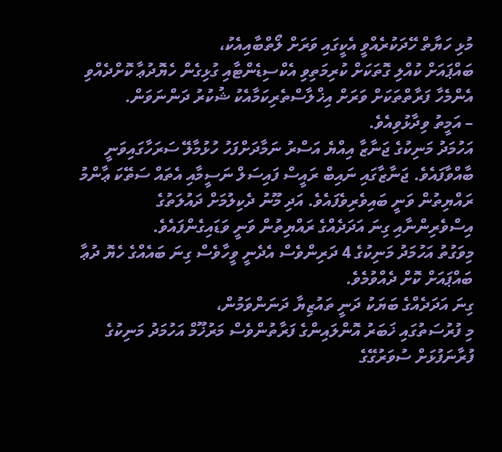މުޅި ހަޔާތް ހޭދަކުރެއްވީ އެކީގައި ވަރަށް ލޯތްބާއިއެކު،
ބައްޕައަށް ކުއްލި ގޮތަކަށް ކުރިމަތިވި އެކްސިޑެންޓާއި ގުޅިގެން ހެޔޮދުޢާ ކޮށްދެއްވި އެންމެހާ ފަރާތްތަކަށް ވަރަށް އިޚްލާސްތެރިކަމާއެކު ޝުކުރު ދަންނަވަން.
– އަމީތު ވިދާޅުވިއެވެ.
އަހުމަދު މަނިކުގެ ޖަނާޒާ އިއްޔެ އަސްރު ނަމާދަށްފަހު ހުޅުމާލޭ ސަރަހާގައިވަނީ ބާއްވާފައެވެ. ޖަނާޒާގައި ނައިބް ރައީސް ފައިސަލް ނަސީމާއި އެތައް ސަތޭކަ ޢާންމު ރައްޔިތުން ވަނީ ބައިވެރިވެފައެވެ. އަދި މޫނު ދެކިލުމަށް ދައުލަތުގެ އިސްވެރިންނާއި ގިނަ އަދަދެއްގެ ރައްޔިތުން ވަނީ ވަޑައިގެންފައެވެ.
މިވަގުތު އަހުމަދު މަނިކުގެ 4 ދަރިންވެސް އެދެނީ ވީހާވެސް ގިނަ ބައެއްގެ ހެޔޮ ދުޢާ ބައްޕައަށް ކޮށް ދެއްވުމެވެ.
ގިނަ އަދަދެއްގެ ބަޔަކު ދަނީ ތައުޒިޔާ ދަނަންވަމުން،
މި ފުރުސަތުގައި ޚަބަރު އޮންލައިންގެ ފަރާތުންވެސް މަރުޚޫމް އަހުމަދު މަނިކުގެ ފުރާނަފުޅަށް ސުވަރުގޭގެ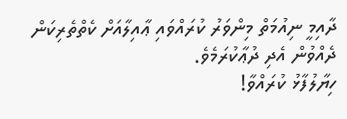ދާއިމީ ނިއުމަތް މިންވަރު ކުރައްވައި ޢާއިލާއަށް ކެތްތެރިކަން ދެއްވުން އެދި ދުޢާކުރަމެވެ.
ހިޔާލުފާޅު ކުރައްވާ!